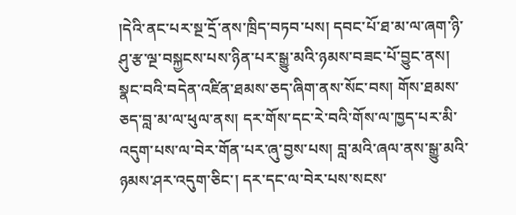།དེའི་ནང་པར་སྔ་དྲོ་ནས་ཁྲིད་བཏབ་པས། དབང་པོ་ཐ་མ་ལ་ཞག་ཉི་ཤུ་རྩ་ལྔ་བསྐྱངས་པས་ཉིན་པར་སྒྱུ་མའི་ཉམས་བཟང་པོ་བྱུང་ནས། སྣང་བའི་བདེན་འཛིན་ཐམས་ཅད་ཞིག་ནས་སོང་བས། གོས་ཐམས་ཅད་བླ་མ་ལ་ཕུལ་ནས། དར་གོས་དང་རེ་བའི་གོས་ལ་ཁྱད་པར་མི་འདུག་པས་ལ་བེར་གོན་པར་ཞུ་བྱས་པས། བླ་མའི་ཞལ་ནས་སྒྱུ་མའི་ཉམས་ཤར་འདུག་ཅིང་། དར་དང་ལ་བེར་པས་སངས་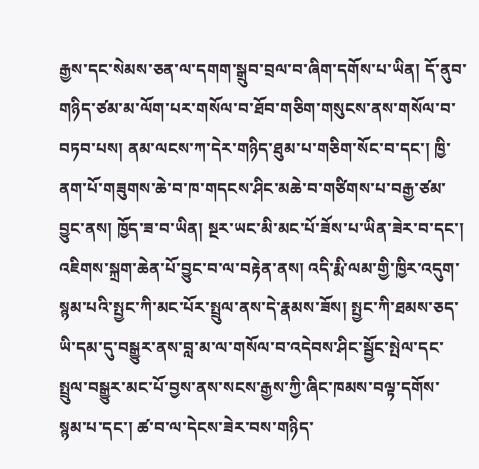རྒྱས་དང་སེམས་ཅན་ལ་དགག་སྒྲུབ་བྲལ་བ་ཞིག་དགོས་པ་ཡིན། དོ་ནུབ་གཉིད་ཙམ་མ་ལོག་པར་གསོལ་བ་ཐོབ་གཅིག་གསུངས་ནས་གསོལ་བ་བཏབ་པས། ནམ་ལངས་ཀ་དེར་གཉིད་ཐུམ་པ་གཅིག་སོང་བ་དང་། ཁྱི་ནག་པོ་གཟུགས་ཆེ་བ་ཁ་གདངས་ཤིང་མཆེ་བ་གཙིགས་པ་བརྒྱ་ཙམ་བྱུང་ནས། ཁྱོད་ཟ་བ་ཡིན། སྔར་ཡང་མི་མང་པོ་ཟོས་པ་ཡིན་ཟེར་བ་དང་། འཇིགས་སྐྲག་ཆེན་པོ་བྱུང་བ་ལ་བརྟེན་ནས། འདི་རྨི་ལམ་གྱི་ཁྱིར་འདུག་སྙམ་པའི་སྤྱང་ཀི་མང་པོར་སྤྲུལ་ནས་དེ་རྣམས་ཟོས། སྤྱང་ཀི་ཐམས་ཅད་ཡི་དམ་དུ་བསྒྱུར་ནས་བླ་མ་ལ་གསོལ་བ་འདེབས་ཤིང་སྦྱོང་སྤེལ་དང་སྤྲུལ་བསྒྱུར་མང་པོ་བྱས་ནས་སངས་རྒྱས་ཀྱི་ཞིང་ཁམས་བལྟ་དགོས་སྙམ་པ་དང་། ཚ་བ་ལ་དེངས་ཟེར་བས་གཉིད་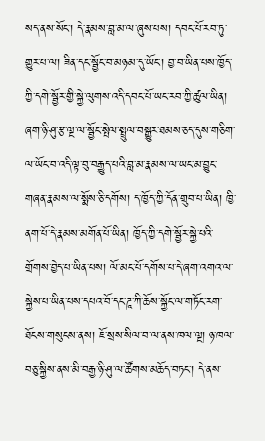སད་ནས་སོང་། དེ་རྣམས་བླ་མ་ལ་ཞུས་པས། དབང་པོ་རབ་ཏུ་གྱུར་པ་ལ། ཟིན་དང་སྦྱོང་བ་མཉམ་དུ་ཡོང་། བྱ་བ་ཡིན་པས་ཁྱོད་ཀྱི་དགེ་སྦྱོར་གྱི་སྐྱེ་ལུགས་འདི་དབང་པོ་ཡང་རབ་ཀྱི་ཚུལ་ཡིན། ཞག་ཉི་ཤུ་རྩ་ལྔ་ལ་སྦྱོང་སྤེལ་སྤྲུལ་བསྒྱུར་ཐམས་ཅད་དུས་གཅིག་ལ་ཡོང་བ་འདི་ལྟ་བུ་བརྒྱུད་པའི་བླ་མ་རྣམས་ལ་ཡང་མ་བྱུང་གཞན་རྣམས་ལ་སྨོས་ཅི་དགོས། ད་ཁྱོད་ཀྱི་དོན་གྲུབ་པ་ཡིན། ཁྱི་ནག་པོ་དེ་རྣམས་མགོན་པོ་ཡིན། ཁྱོད་ཀྱི་དགེ་སྦྱོར་སྐྱེ་པའི་གྲོགས་བྱེད་པ་ཡིན་པས། ལོ་མང་པོ་དགོས་པ་དེ་ཞག་འགའ་ལ་སྐྱེས་པ་ཡིན་པས་དཔའ་བོ་དང་ཌཱ་ཀི་ཆོས་སྐྱོང་ལ་གཏོང་རག་ཐོངས་གསུངས་ནས། ཇོ་སྲས་སིལ་བ་ལ་ནས་ཁལ་ལྔ། ཉ་ཁལ་བཅུ་སྐྱིས་ནས་མི་བརྒྱ་ཉི་ཤུ་ལ་ཚོགས་མཆོད་བཏང་། དེ་ནས་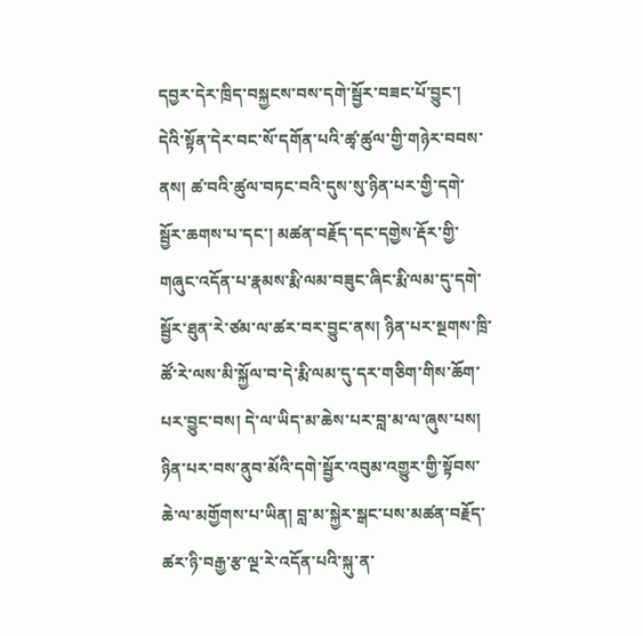དབྱར་དེར་ཁྲིད་བསྐྱངས་བས་དགེ་སྦྱོར་བཟང་པོ་བྱུང་། དེའི་སྟོན་དེར་བང་སོ་དགོན་པའི་ཚྭ་ཚུལ་གྱི་གཉེར་བབས་ནས། ཚ་བའི་ཚུལ་བཏང་བའི་དུས་སུ་ཉིན་པར་གྱི་དགེ་སྦྱོར་ཆགས་པ་དང་། མཚན་བརྗོད་དང་དགྱེས་རྡོར་གྱི་གཞུང་འདོན་པ་རྣམས་རྨི་ལམ་བཟུང་ཞིང་རྨི་ལམ་དུ་དགེ་སྦྱོར་ཐུན་རེ་ཙམ་ལ་ཚར་བར་བྱུང་ནས། ཉིན་པར་སྔགས་ཁྲི་ཚོ་རེ་ལས་མི་སྐྱོལ་བ་དེ་རྨི་ལམ་དུ་དར་གཅིག་གིས་ཆོག་པར་བྱུང་བས། དེ་ལ་ཡིད་མ་ཆེས་པར་བླ་མ་ལ་ཞུས་པས། ཉིན་པར་བས་ནུབ་མོའི་དགེ་སྦྱོར་འབུམ་འགྱུར་གྱི་སྟོབས་ཆེ་ལ་མགྱོགས་པ་ཡིན། བླ་མ་སྐྱེར་སྒང་པས་མཚན་བརྗོད་ཚར་ཉི་བརྒྱ་རྩ་ལྔ་རེ་འདོན་པའི་སྐུ་ན་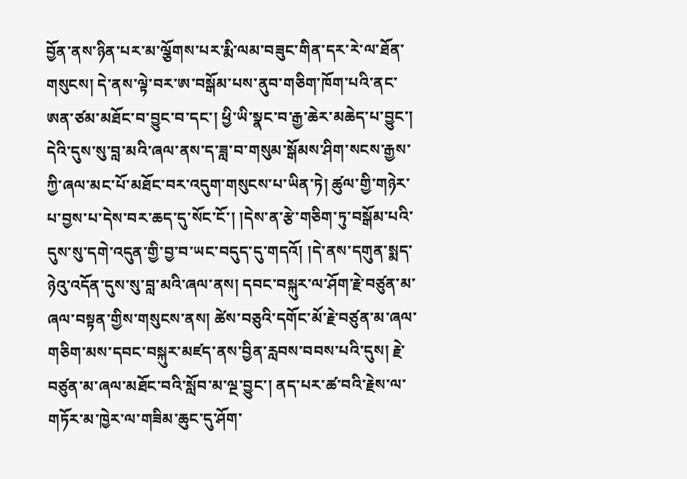བྱོན་ནས་ཉིན་པར་མ་ལྕོགས་པར་རྨི་ལམ་བཟུང་གིན་དར་རེ་ལ་ཐོན་གསུངས། དེ་ནས་ལྟེ་བར་ཨ་བསྒོམ་པས་ནུབ་གཅིག་ཁོག་པའི་ནང་ཨན་ཙམ་མཐོང་བ་བྱུང་བ་དང་། ཕྱི་ཡི་སྣང་བ་རྒྱ་ཆེར་མཆེད་པ་བྱུང་། དེའི་དུས་སུ་བླ་མའི་ཞལ་ནས་ད་ཟླ་བ་གསུམ་སྒོམས་ཤིག་སངས་རྒྱས་ཀྱི་ཞལ་མང་པོ་མཐོང་བར་འདུག་གསུངས་པ་ཡིན་ཏེ། ཚུལ་གྱི་གཉེར་པ་བྱས་པ་དེས་བར་ཆད་དུ་སོང་ངོ་། །དེས་ན་རྩེ་གཅིག་ཏུ་བསྒོམ་པའི་དུས་སུ་དགེ་འདུན་གྱི་བྱ་བ་ཡང་བདུད་དུ་གདའོ། །དེ་ནས་དགུན་སྨད་ཉེའུ་འདོན་དུས་སུ་བླ་མའི་ཞལ་ནས། དབང་བསྐུར་ལ་ཤོག་རྗེ་བཙུན་མ་ཞལ་བསྟན་གྱིས་གསུངས་ནས། ཚེས་བཅུའི་དགོང་མོ་རྗེ་བཙུན་མ་ཞལ་གཅིག་མས་དབང་བསྐུར་མཛད་ནས་བྱིན་རླབས་བབས་པའི་དུས། རྗེ་བཙུན་མ་ཞལ་མཐོང་བའི་སློབ་མ་ལྔ་བྱུང་། ནད་པར་ཚ་བའི་རྗེས་ལ་གཏོར་མ་ཁྱེར་ལ་གཟིམ་ཆུང་དུ་ཤོག་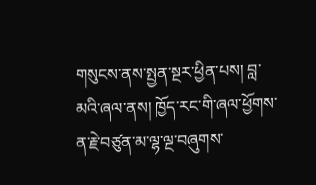གསུངས་ནས་སྤྱན་སྔར་ཕྱིན་པས། བླ་མའི་ཞལ་ནས། ཁྱོད་རང་གི་ཞལ་ཕྱོགས་ན་རྗེ་བཙུན་མ་ལྷ་ལྔ་བཞུགས་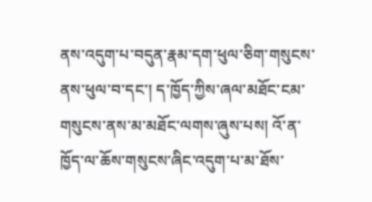ནས་འདུག་པ་བདུན་རྣམ་དག་ཕུལ་ཅིག་གསུངས་ནས་ཕུལ་བ་དང་། ད་ཁྱོད་ཀྱིས་ཞལ་མཐོང་ངམ་གསུངས་ནས་མ་མཐོང་ལགས་ཞུས་པས། འོ་ན་ཁྱོད་ལ་ཆོས་གསུངས་ཞིང་འདུག་པ་མ་ཐོས་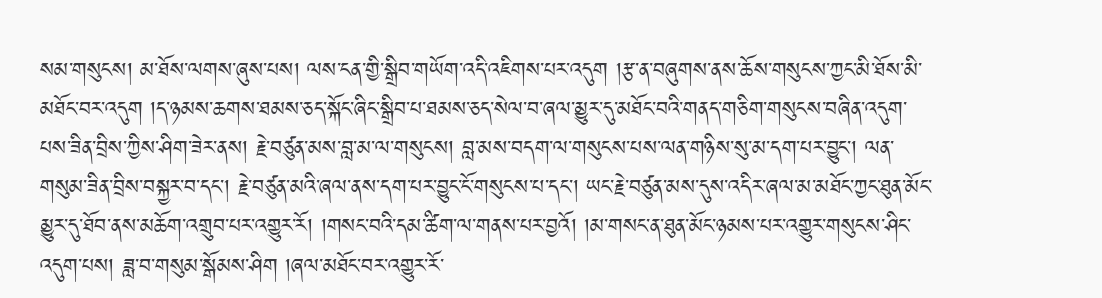སམ་གསུངས། མ་ཐོས་ལགས་ཞུས་པས། ལས་ངན་གྱི་སྒྲིབ་གཡོག་འདི་འཇིགས་པར་འདུག །རྩ་ན་བཞུགས་ནས་ཆོས་གསུངས་ཀྱང་མི་ཐོས་མི་མཐོང་བར་འདུག །ད་ཉམས་ཆགས་ཐམས་ཅད་སྐོང་ཞིང་སྒྲིབ་པ་ཐམས་ཅད་སེལ་བ་ཞལ་མྱུར་དུ་མཐོང་བའི་གནད་གཅིག་གསུངས་བཞིན་འདུག་པས་ཟིན་བྲིས་ཀྱིས་ཤིག་ཟེར་ནས། རྗེ་བཙུན་མས་བླ་མ་ལ་གསུངས། བླ་མས་བདག་ལ་གསུངས་པས་ལན་གཉིས་སུ་མ་དག་པར་བྱུང་། ལན་གསུམ་ཟིན་བྲིས་བསྐྱར་བ་དང་། རྗེ་བཙུན་མའི་ཞལ་ནས་དག་པར་བྱུང་ངོ་གསུངས་པ་དང་། ཡང་རྗེ་བཙུན་མས་དུས་འདིར་ཞལ་མ་མཐོང་ཀྱང་ཐུན་མོང་མྱུར་དུ་ཐོབ་ནས་མཆོག་འགྲུབ་པར་འགྱུར་རོ། །གསང་བའི་དམ་ཚིག་ལ་གནས་པར་བྱའོ། །མ་གསང་ན་ཐུན་མོང་ཉམས་པར་འགྱུར་གསུངས་ཤིང་འདུག་པས། ཟླ་བ་གསུམ་སྒོམས་ཤིག །ཞལ་མཐོང་བར་འགྱུར་རོ་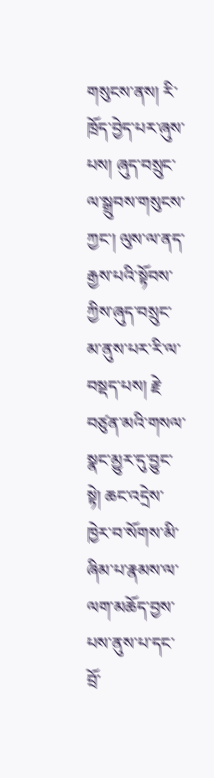གསུངས་ནས། རི་ཁྲོད་བྱེད་པར་ཞུས་པས། ཞུད་བསྲུང་ལ་སྒྲུབས་གསུངས་ཀྱང་། ལུས་ལ་ནད་རྒྱས་པའི་སྟོབས་ཀྱིས་ཞུད་བསྲུང་མ་ནུས་པར་རི་ལ་བསྡད་པས། རྗེ་བཙུན་མའི་གསལ་སྣང་མྱུར་དུ་བྱུང་སྟེ། ཆང་འདྲེས་ཁྱེར་བ་སོགས་མི་ཞིམ་པ་རྣམས་ལ་ལག་མཆོད་བྱས་པས་ནུས་པ་དང་བྲོ་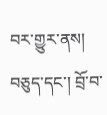བར་གྱུར་ནས། བཅུད་དང་། བྲོ་བ་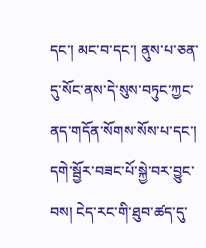དང་། མང་བ་དང་། ནུས་པ་ཅན་དུ་སོང་ནས་དེ་སུས་བཏུང་ཀྱང་ནད་གདོན་སོགས་སོས་པ་དང་། དགེ་སྦྱོར་བཟང་པོ་སྐྱེ་བར་བྱུང་བས། ངེད་རང་གི་ཐུབ་ཚད་དུ་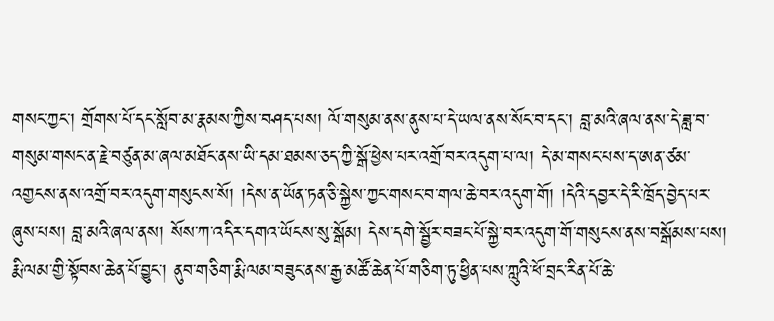གསང་ཀྱང་། གྲོགས་པོ་དང་སློབ་མ་རྣམས་ཀྱིས་བཤད་པས། ལོ་གསུམ་ནས་ནུས་པ་དེ་ཡལ་ནས་སོང་བ་དང་། བླ་མའི་ཞལ་ནས་དེ་ཟླ་བ་གསུམ་གསང་ན་རྗེ་བཙུན་མ་ཞལ་མཐོང་ནས་ཡི་དམ་ཐམས་ཅད་ཀྱི་སྒོ་ཕྱེས་པར་འགྲོ་བར་འདུག་པ་ལ། དེ་མ་གསང་པས་ད་ཨན་ཙམ་འགྱངས་ནས་འགྲོ་བར་འདུག་གསུངས་སོ། །དེས་ན་ཡོན་ཏན་ཅི་སྐྱེས་ཀྱང་གསང་བ་གལ་ཆེ་བར་འདུག་གོ། །དེའི་དབྱར་དེ་རི་ཁྲོད་བྱེད་པར་ཞུས་པས། བླ་མའི་ཞལ་ནས། སོས་ཀ་འདིར་དགའ་ཡོངས་སུ་སྒོམ། དེས་དགེ་སྦྱོར་བཟང་པོ་སྐྱེ་བར་འདུག་གོ་གསུངས་ནས་བསྒོམས་པས། རྨི་ལམ་གྱི་སྟོབས་ཆེན་པོ་བྱུང་། ནུབ་གཅིག་རྨི་ལམ་བཟུང་ནས་རྒྱ་མཚོ་ཆེན་པོ་གཅིག་ཏུ་ཕྱིན་པས་ཀླུའི་ཕོ་བྲང་རིན་པོ་ཆེ་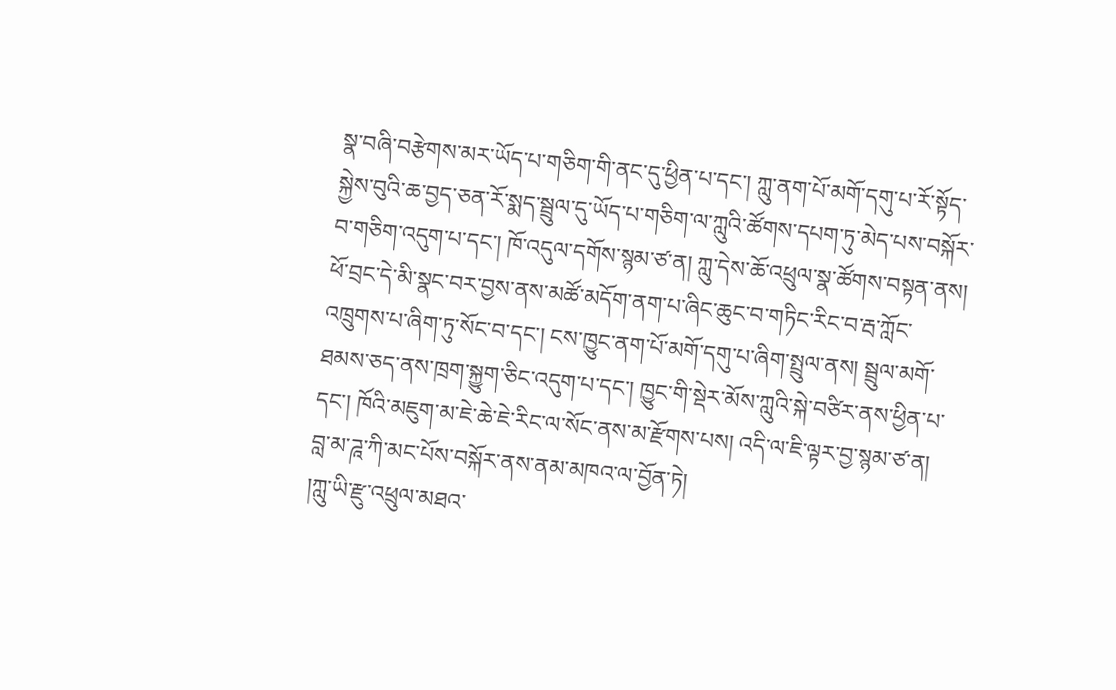སྣ་བཞི་བརྩེགས་མར་ཡོད་པ་གཅིག་གི་ནང་དུ་ཕྱིན་པ་དང་། ཀླུ་ནག་པོ་མགོ་དགུ་པ་རོ་སྟོད་སྐྱེས་བུའི་ཆ་བྱད་ཅན་རོ་སྨད་སྦྲུལ་དུ་ཡོད་པ་གཅིག་ལ་ཀླུའི་ཚོགས་དཔག་ཏུ་མེད་པས་བསྐོར་བ་གཅིག་འདུག་པ་དང་། ཁོ་འདུལ་དགོས་སྙམ་ཙ་ན། ཀླུ་དེས་ཆོ་འཕྲུལ་སྣ་ཚོགས་བསྟན་ནས། ཕོ་བྲང་དེ་མི་སྣང་བར་བྱས་ནས་མཚོ་མདོག་ནག་པ་ཞིང་ཆུང་བ་གཏིང་རིང་བ་རྦ་ཀློང་འཁྲུགས་པ་ཞིག་ཏུ་སོང་བ་དང་། ངས་ཁྱུང་ནག་པོ་མགོ་དགུ་པ་ཞིག་སྤྲུལ་ནས། སྦྲུལ་མགོ་ཐམས་ཅད་ནས་ཁྲག་སྐྱུག་ཅིང་འདུག་པ་དང་། ཁྱུང་གི་སྡེར་མོས་ཀླུའི་སྐེ་བཙིར་ནས་ཕྱིན་པ་དང་། ཁོའི་མཇུག་མ་ཇེ་ཆེ་ཇེ་རིང་ལ་སོང་ནས་མ་རྫོགས་པས། འདི་ལ་ཇི་ལྟར་བྱ་སྙམ་ཙ་ན། བླ་མ་ཌཱ་ཀི་མང་པོས་བསྐོར་ནས་ནམ་མཁའ་ལ་བྱོན་ཏེ།
།ཀླུ་ཡི་རྫུ་འཕྲུལ་མཐའ་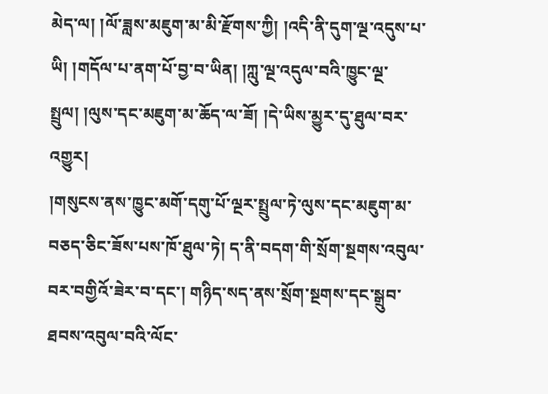མེད་ལ། །ལོ་ཟླས་མཇུག་མ་མི་རྫོགས་ཀྱི། །འདི་ནི་དུག་ལྔ་འདུས་པ་ཡི། །གདོལ་པ་ནག་པོ་བྱ་བ་ཡིན། །ཀླུ་ལྔ་འདུལ་བའི་ཁྱུང་ལྔ་སྤྲུལ། །ལུས་དང་མཇུག་མ་ཆོད་ལ་ཟོ། །དེ་ཡིས་མྱུར་དུ་ཐུལ་བར་འགྱུར།
།གསུངས་ནས་ཁྱུང་མགོ་དགུ་པོ་ལྔར་སྤྲུལ་ཏེ་ལུས་དང་མཇུག་མ་བཅད་ཅིང་ཟོས་པས་ཁོ་ཐུལ་ཏེ། ད་ནི་བདག་གི་སྲོག་སྔགས་འབུལ་བར་བགྱིའོ་ཟེར་བ་དང་། གཉིད་སད་ནས་སྲོག་སྔགས་དང་སྒྲུབ་ཐབས་འབུལ་བའི་ལོང་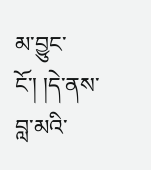མ་བྱུང་ངོ་། །དེ་ནས་བླ་མའི་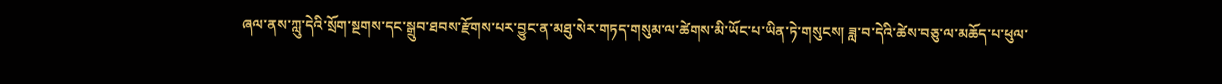ཞལ་ནས་ཀླུ་དེའི་སྲོག་སྔགས་དང་སྒྲུབ་ཐབས་རྫོགས་པར་བྱུང་ན་མཐུ་སེར་གཏད་གསུམ་ལ་ཚེགས་མི་ཡོང་པ་ཡིན་ཏེ་གསུངས། ཟླ་བ་དེའི་ཚེས་བཅུ་ལ་མཆོད་པ་ཕུལ་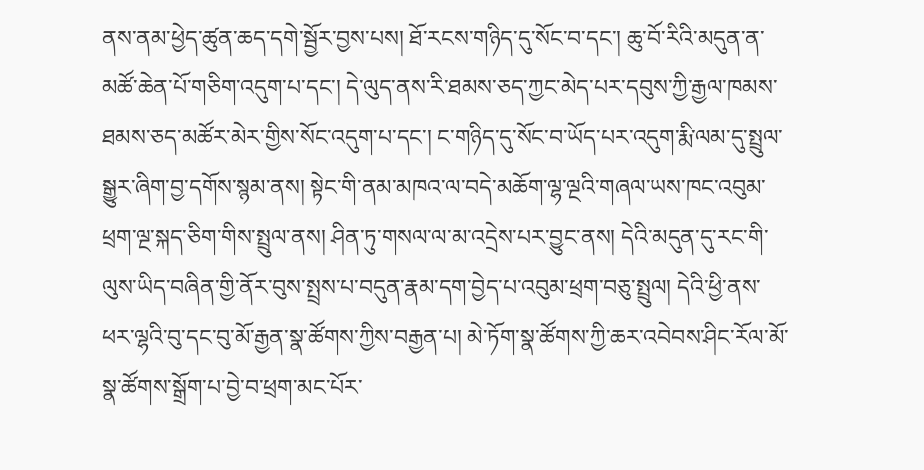ནས་ནམ་ཕྱེད་ཚུན་ཆད་དགེ་སྦྱོར་བྱས་པས། ཐོ་རངས་གཉིད་དུ་སོང་བ་དང་། ཆུ་བོ་རིའི་མདུན་ན་མཚོ་ཆེན་པོ་གཅིག་འདུག་པ་དང་། དེ་ལུད་ནས་རི་ཐམས་ཅད་ཀྱང་མེད་པར་དབུས་ཀྱི་རྒྱལ་ཁམས་ཐམས་ཅད་མཚོར་མེར་གྱིས་སོང་འདུག་པ་དང་། ང་གཉིད་དུ་སོང་བ་ཡོད་པར་འདུག་རྨི་ལམ་དུ་སྤྲུལ་སྒྱུར་ཞིག་བྱ་དགོས་སྙམ་ནས། སྟེང་གི་ནམ་མཁའ་ལ་བདེ་མཆོག་ལྷ་ལྔའི་གཞལ་ཡས་ཁང་འབུམ་ཕྲག་ལྔ་སྐད་ཅིག་གིས་སྤྲུལ་ནས། ཤིན་ཏུ་གསལ་ལ་མ་འདྲེས་པར་བྱུང་ནས། དེའི་མདུན་དུ་རང་གི་ལུས་ཡིད་བཞིན་གྱི་ནོར་བུས་སྤྲས་པ་བདུན་རྣམ་དག་བྱེད་པ་འབུམ་ཕྲག་བཅུ་སྤྲུལ། དེའི་ཕྱི་ནས་ཕར་ལྷའི་བུ་དང་བུ་མོ་རྒྱན་སྣ་ཚོགས་ཀྱིས་བརྒྱན་པ། མེ་ཏོག་སྣ་ཚོགས་ཀྱི་ཆར་འབེབས་ཤིང་རོལ་མོ་སྣ་ཚོགས་སྒྲོག་པ་བྱེ་བ་ཕྲག་མང་པོར་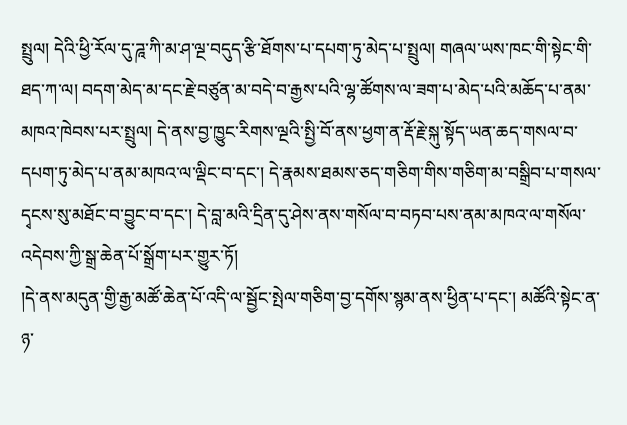སྤྲུལ། དེའི་ཕྱི་རོལ་དུ་ཌཱ་ཀི་མ་ཤ་ལྔ་བདུད་རྩི་ཐོགས་པ་དཔག་ཏུ་མེད་པ་སྤྲུལ། གཞལ་ཡས་ཁང་གི་སྟེང་གི་ཐད་ཀ་ལ། བདག་མེད་མ་དང་རྗེ་བཙུན་མ་བདེ་བ་རྒྱས་པའི་ལྷ་ཚོགས་ལ་ཟག་པ་མེད་པའི་མཆོད་པ་ནམ་མཁའ་ཁེབས་པར་སྤྲུལ། དེ་ནས་བྱ་ཁྱུང་རིགས་ལྔའི་སྤྱི་བོ་ནས་ཕྱག་ན་རྡོ་རྗེ་སྐུ་སྟོད་ཡན་ཆད་གསལ་བ་དཔག་ཏུ་མེད་པ་ནམ་མཁའ་ལ་ལྡིང་བ་དང་། དེ་རྣམས་ཐམས་ཅད་གཅིག་གིས་གཅིག་མ་བསྒྲིབ་པ་གསལ་དྭངས་སུ་མཐོང་བ་བྱུང་བ་དང་། དེ་བླ་མའི་དྲིན་དུ་ཤེས་ནས་གསོལ་བ་བཏབ་པས་ནམ་མཁའ་ལ་གསོལ་འདེབས་ཀྱི་སྒྲ་ཆེན་པོ་སྒྲོག་པར་གྱུར་ཏོ།
།དེ་ནས་མདུན་གྱི་རྒྱ་མཚོ་ཆེན་པོ་འདི་ལ་སྦྱོང་སྤེལ་གཅིག་བྱ་དགོས་སྙམ་ནས་ཕྱིན་པ་དང་། མཚོའི་སྟེང་ན་ཉ་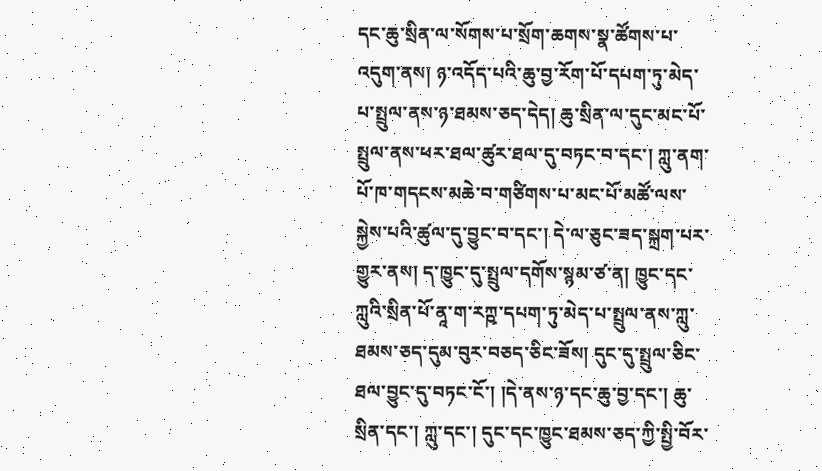དང་ཆུ་སྲིན་ལ་སོགས་པ་སྲོག་ཆགས་སྣ་ཚོགས་པ་འདུག་ནས། ཉ་འདོད་པའི་ཆུ་བྱ་རོག་པོ་དཔག་ཏུ་མེད་པ་སྤྲུལ་ནས་ཉ་ཐམས་ཅད་དེད། ཆུ་སྲིན་ལ་དུང་མང་པོ་སྤྲུལ་ནས་ཕར་ཐལ་ཚུར་ཐལ་དུ་བཏང་བ་དང་། ཀླུ་ནག་པོ་ཁ་གདངས་མཆེ་བ་གཙིགས་པ་མང་པོ་མཚོ་ལས་སྐྱེས་པའི་ཚུལ་དུ་བྱུང་བ་དང་། དེ་ལ་ཅུང་ཟད་སྐྲག་པར་གྱུར་ནས། ད་ཁྱུང་དུ་སྤྲུལ་དགོས་སྙམ་ཙ་ན། ཁྱུང་དང་ཀླུའི་སྲིན་པོ་ནཱ་ག་རཀྵ་དཔག་ཏུ་མེད་པ་སྤྲུལ་ནས་ཀླུ་ཐམས་ཅད་དུམ་བུར་བཅད་ཅིང་ཟོས། དུང་དུ་སྤྲུལ་ཅིང་ཐལ་བྱུང་དུ་བཏང་ངོ་། །དེ་ནས་ཉ་དང་ཆུ་བྱ་དང་། ཆུ་སྲིན་དང་། ཀླུ་དང་། དུང་དང་ཁྱུང་ཐམས་ཅད་ཀྱི་སྤྱི་བོར་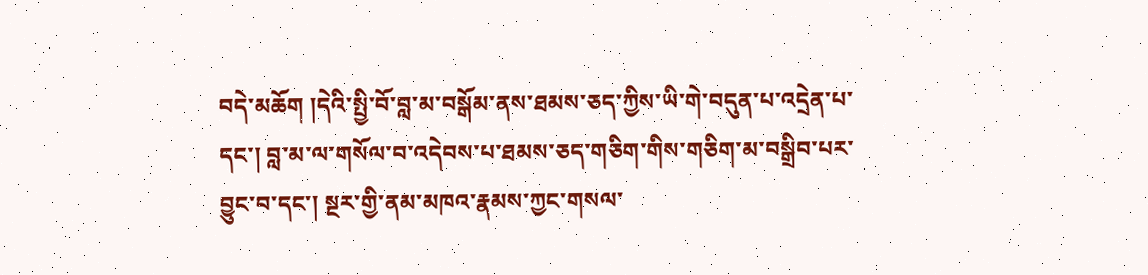བདེ་མཆོག །དེའི་སྤྱི་བོ་བླ་མ་བསྒོམ་ནས་ཐམས་ཅད་ཀྱིས་ཡི་གེ་བདུན་པ་འདྲེན་པ་དང་། བླ་མ་ལ་གསོལ་བ་འདེབས་པ་ཐམས་ཅད་གཅིག་གིས་གཅིག་མ་བསྒྲིབ་པར་བྱུང་བ་དང་། སྔར་གྱི་ནམ་མཁའ་རྣམས་ཀྱང་གསལ་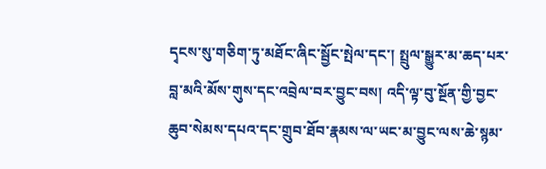དྭངས་སུ་གཅིག་ཏུ་མཐོང་ཞིང་སྦྱོང་སྤེལ་དང་། སྤྲུལ་སྒྱུར་མ་ཆད་པར་བླ་མའི་མོས་གུས་དང་འབྲེལ་བར་བྱུང་བས། འདི་ལྟ་བུ་སྔོན་གྱི་བྱང་ཆུབ་སེམས་དཔའ་དང་གྲུབ་ཐོབ་རྣམས་ལ་ཡང་མ་བྱུང་ལས་ཆེ་སྙམ་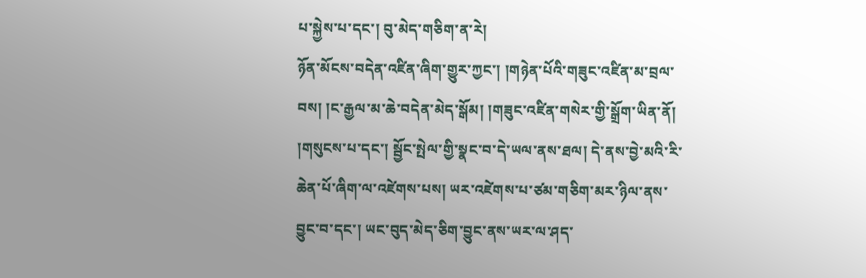པ་སྐྱེས་པ་དང་། བུ་མེད་གཅིག་ན་རེ།
ཉོན་མོངས་བདེན་འཛིན་ཞིག་གྱུར་ཀྱང་། །གཉེན་པོའི་གཟུང་འཛིན་མ་བྲལ་བས། །ང་རྒྱལ་མ་ཆེ་བདེན་མེད་སྒོམ། །གཟུང་འཛིན་གསེར་གྱི་སྒྲོག་ཡིན་ནོ།
།གསུངས་པ་དང་། སྦྱོང་སྤེལ་གྱི་སྣང་བ་དེ་ཡལ་ནས་ཐལ། དེ་ནས་བྱེ་མའི་རི་ཆེན་པོ་ཞིག་ལ་འཛེགས་པས། ཡར་འཛེགས་པ་ཙམ་གཅིག་མར་ཉིལ་ནས་བྱུང་བ་དང་། ཡང་བུད་མེད་ཅིག་བྱུང་ནས་ཡར་ལ་ཤད་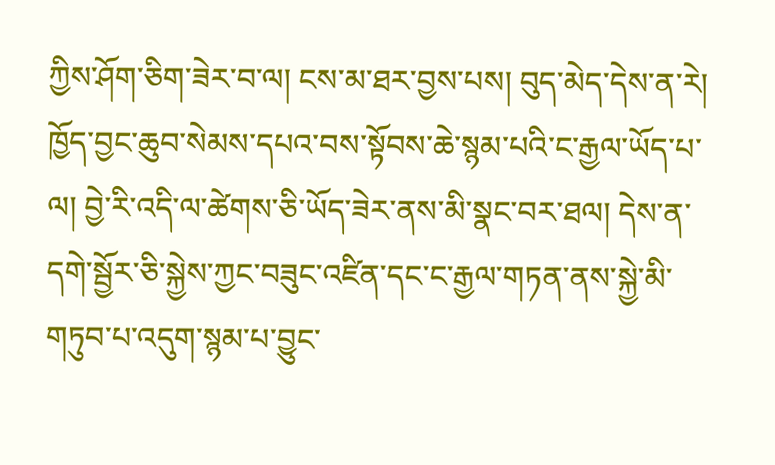ཀྱིས་ཤོག་ཅིག་ཟེར་བ་ལ། ངས་མ་ཐར་བྱས་པས། བུད་མེད་དེས་ན་རེ། ཁྱོད་བྱང་ཆུབ་སེམས་དཔའ་བས་སྟོབས་ཆེ་སྙམ་པའི་ང་རྒྱལ་ཡོད་པ་ལ། བྱེ་རི་འདི་ལ་ཚེགས་ཅི་ཡོད་ཟེར་ནས་མི་སྣང་བར་ཐལ། དེས་ན་དགེ་སྦྱོར་ཅི་སྐྱེས་ཀྱང་བཟུང་འཛིན་དང་ང་རྒྱལ་གཏན་ནས་སྐྱེ་མི་གཏུབ་པ་འདུག་སྙམ་པ་བྱུང་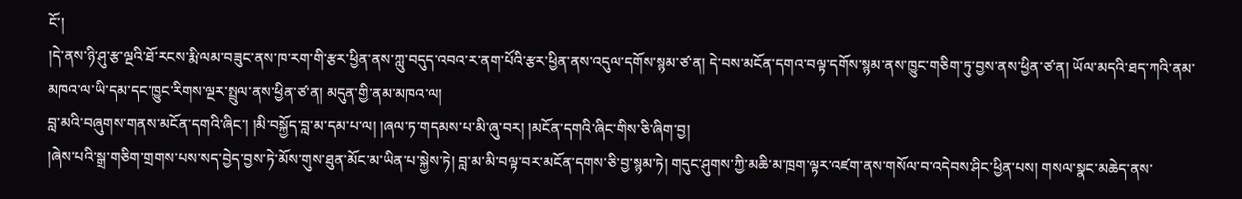ངོ་།
།དེ་ནས་ཉི་ཤུ་རྩ་ལྔའི་ཐོ་རངས་རྨི་ལམ་བཟུང་ནས་ཁ་རག་གི་རྩར་ཕྱིན་ནས་ཀླུ་བདུད་འབའ་ར་ནག་པོའི་རྩར་ཕྱིན་ནས་འདུལ་དགོས་སྙམ་ཙ་ན། དེ་བས་མངོན་དགའ་བལྟ་དགོས་སྙམ་ནས་ཁྱུང་གཅིག་ཏུ་བྱས་ནས་ཕྱིན་ཙ་ན། ཡོལ་མདའི་ཐད་ཀའི་ནམ་མཁའ་ལ་ཡི་དམ་དང་ཁྱུང་རིགས་ལྔར་སྤྲུལ་ནས་ཕྱིན་ཙ་ན། མདུན་གྱི་ནམ་མཁའ་ལ།
བླ་མའི་བཞུགས་གནས་མངོན་དགའི་ཞིང་། །མི་བསྐྱོད་བླ་མ་དམ་པ་ལ། །ཞལ་ཏ་གདམས་པ་མི་ཞུ་བར། །མངོན་དགའི་ཞིང་གིས་ཅི་ཞིག་བྱ།
།ཞེས་པའི་སྒྲ་གཅིག་གྲགས་པས་སད་བྱེད་བྱས་ཏེ་མོས་གུས་ཐུན་མོང་མ་ཡིན་པ་སྐྱེས་ཏེ། བླ་མ་མི་བལྟ་བར་མངོན་དགས་ཅི་བྱ་སྙམ་ཏེ། གདུང་ཤུགས་ཀྱི་མཆི་མ་ཁྲག་ལྟར་འཛག་ནས་གསོལ་བ་འདེབས་ཤིང་ཕྱིན་པས། གསལ་སྣང་མཆེད་ནས་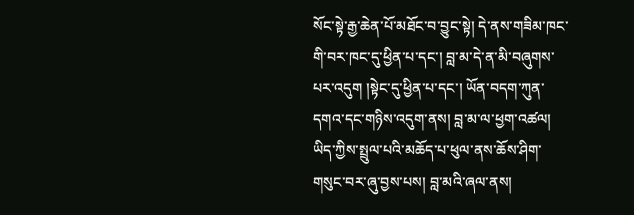སོང་སྟེ་རྒྱ་ཆེན་པོ་མཐོང་བ་བྱུང་སྟེ། དེ་ནས་གཟིམ་ཁང་གི་བར་ཁང་དུ་ཕྱིན་པ་དང་། བླ་མ་དེ་ན་མི་བཞུགས་པར་འདུག །སྟེང་དུ་ཕྱིན་པ་དང་། ཡོན་བདག་ཀུན་དགའ་དང་གཉིས་འདུག་ནས། བླ་མ་ལ་ཕྱག་འཚལ། ཡིད་ཀྱིས་སྤྲུལ་པའི་མཆོད་པ་ཕུལ་ནས་ཆོས་ཤིག་གསུང་བར་ཞུ་བྱས་པས། བླ་མའི་ཞལ་ནས།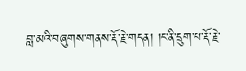བླ་མའི་བཞུགས་གནས་རྡོ་རྗེ་གདན། །ང་ནི་དྲུག་པ་རྡོ་རྗེ་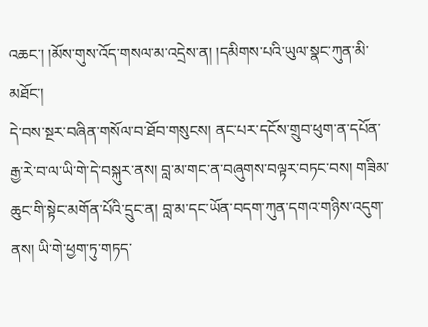འཆང་། །མོས་གུས་འོད་གསལ་མ་འདྲེས་ན། །དམིགས་པའི་ཡུལ་སྣང་ཀུན་མི་མཐོང་།
དེ་བས་སྔར་བཞིན་གསོལ་བ་ཐོབ་གསུངས། ནང་པར་དངོས་གྲུབ་ཕུག་ན་དཔོན་རྒྱ་རེ་བ་ལ་ཡི་གེ་དེ་བསྐུར་ནས། བླ་མ་གང་ན་བཞུགས་བལྟར་བཏང་བས། གཟིམ་ཆུང་གི་སྟེང་མགོན་པོའི་དྲུང་ན། བླ་མ་དང་ཡོན་བདག་ཀུན་དགའ་གཉིས་འདུག་ནས། ཡི་གེ་ཕྱག་ཏུ་གཏད་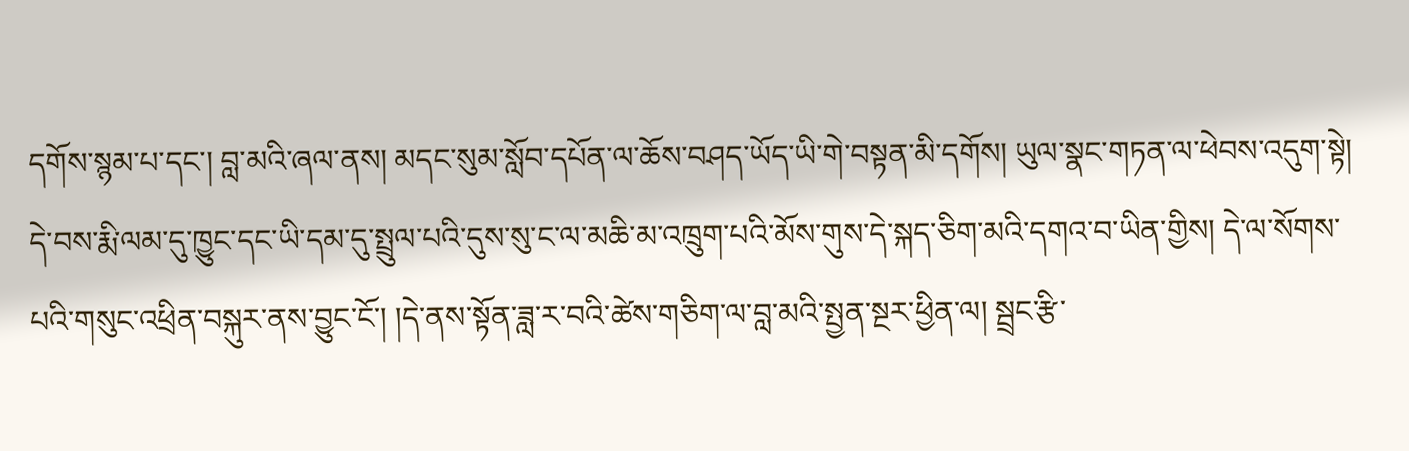དགོས་སྙམ་པ་དང་། བླ་མའི་ཞལ་ནས། མདང་སུམ་སློབ་དཔོན་ལ་ཆོས་བཤད་ཡོད་ཡི་གེ་བསྟན་མི་དགོས། ཡུལ་སྣང་གཏན་ལ་ཕེབས་འདུག་སྟེ། དེ་བས་རྨི་ལམ་དུ་ཁྱུང་དང་ཡི་དམ་དུ་སྤྲུལ་པའི་དུས་སུ་ང་ལ་མཆི་མ་འཁྲུག་པའི་མོས་གུས་དེ་སྐད་ཅིག་མའི་དགའ་བ་ཡིན་གྱིས། དེ་ལ་སོགས་པའི་གསུང་འཕྲིན་བསྐུར་ནས་བྱུང་ངོ་། །དེ་ནས་སྟོན་ཟླ་ར་བའི་ཚེས་གཅིག་ལ་བླ་མའི་སྤྱན་སྔར་ཕྱིན་ལ། སྦྲང་རྩི་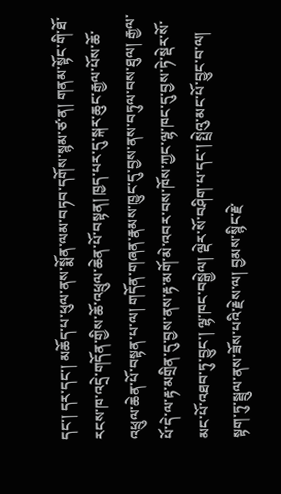དང་། དར་དང་། མཆོད་པ་ཕུལ་ནས་སྨོན་ལམ་བཏབ་དགོས་སྙམ་ཙ་ན། གནམ་སྟོང་གི་ཐོ་རངས་ཁ་འདྲེ་གདོན་གྱིས་ཆོ་འཕྲུལ་ཆེན་པོ་བསྟན། ཁྱད་པར་དུ་སྐར་ཆུང་རྒྱལ་པོས་ཆོ་འཕྲུལ་ཆེན་པོ་བསྟན་པ་ལ། གདོན་གཞན་རྣམས་ཁྱུང་དུ་བྱས་ནས་བཏུལ་བས་ཐུལ། རྒྱལ་པོ་དེ་ལ་རྟ་མགྲིན་དུ་བྱས་ནས་རྟ་མགོ་མེ་འབར་བས་ཁོས་ཀྱང་ལྷ་ཁང་དུ་བྱས་ཏེ་སྡེར་སོ་མང་པོ་འཐབ་ཏུ་བྱུང་། ལྷ་ཁང་བསྒྱེལ། ལྡེར་སོ་བཤིག་པ་དང་། སྤྲེའུ་མང་པོ་བྱུང་བ་ལ། སྟག་ཏུ་སྦྲུལ་ནས་ཟོས་པའི་རྗེས་ལ། བྱམས་སྙིང་རྗེ་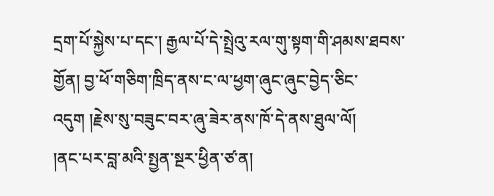དྲག་པོ་སྐྱེས་པ་དང་། རྒྱལ་པོ་དེ་སྤྲེའུ་རལ་གུ་སྟག་གི་ཤམས་ཐབས་གྱོན། བྱ་ཕོ་གཅིག་ཁྲིད་ནས་ང་ལ་ཕྱག་ཞུང་ཞུང་བྱེད་ཅིང་འདུག །རྗེས་སུ་བཟུང་བར་ཞུ་ཟེར་ནས་ཁོ་དེ་ནས་ཐུལ་ལོ།
།ནང་པར་བླ་མའི་སྤྱན་སྔར་ཕྱིན་ཙ་ན།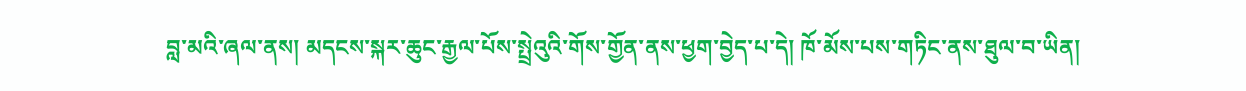བླ་མའི་ཞལ་ནས། མདངས་སྐར་ཆུང་རྒྱལ་པོས་སྤྲེའུའི་གོས་གྱོན་ནས་ཕྱག་བྱེད་པ་དེ། ཁོ་མོས་པས་གཏིང་ནས་ཐུལ་བ་ཡིན།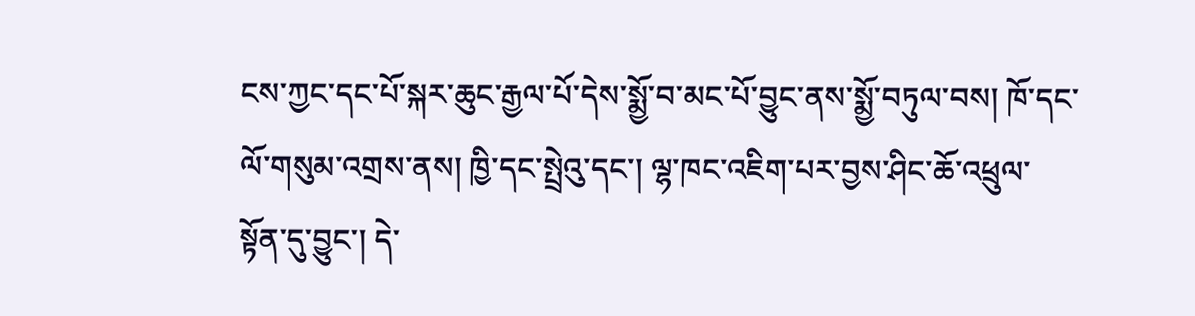ངས་ཀྱང་དང་པོ་སྐར་ཆུང་རྒྱལ་པོ་དེས་སྨྱོ་བ་མང་པོ་བྱུང་ནས་སྨྱོ་བཏུལ་བས། ཁོ་དང་ལོ་གསུམ་འགྲས་ནས། ཁྱི་དང་སྤྲེའུ་དང་། ལྷ་ཁང་འཇིག་པར་བྱས་ཤིང་ཆོ་འཕྲུལ་སྟོན་དུ་བྱུང་། དེ་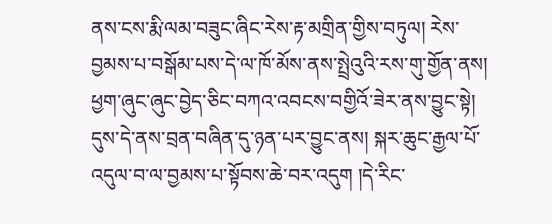ནས་ངས་རྨི་ལམ་བཟུང་ཞིང་རེས་རྟ་མགྲིན་གྱིས་བཏུལ། རེས་བྱམས་པ་བསྒོམ་པས་དེ་ལ་ཁོ་མོས་ནས་སྤྲེའུའི་རས་གུ་གྱོན་ནས། ཕྱག་ཞུང་ཞུང་བྱེད་ཅིང་བཀའ་འབངས་བགྱིའོ་ཟེར་ནས་བྱུང་སྟེ། དུས་དེ་ནས་བྲན་བཞིན་དུ་ཉན་པར་བྱུང་ནས། སྐར་ཆུང་རྒྱལ་པོ་འདུལ་བ་ལ་བྱམས་པ་སྟོབས་ཆེ་བར་འདུག །དེ་རིང་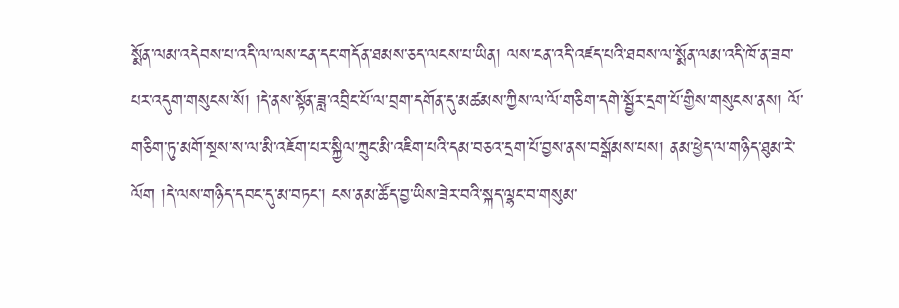སྨོན་ལམ་འདེབས་པ་འདི་ལ་ལས་ངན་དང་གདོན་ཐམས་ཅད་ལངས་པ་ཡིན། ལས་ངན་འདི་འཛད་པའི་ཐབས་ལ་སྨོན་ལམ་འདི་ཁོ་ན་ཟབ་པར་འདུག་གསུངས་སོ། །དེ་ནས་སྟོན་ཟླ་འབྲིང་པོ་ལ་བྲག་དགོན་དུ་མཚམས་ཀྱིས་ལ་ལོ་གཅིག་དགེ་སྦྱོར་དྲག་པོ་གྱིས་གསུངས་ནས། ལོ་གཅིག་ཏུ་མགོ་སྔས་ས་ལ་མི་འཇོག་པར་སྐྱིལ་ཀྲུང་མི་འཇིག་པའི་དམ་བཅའ་དྲག་པོ་བྱས་ནས་བསྒོམས་པས། ནམ་ཕྱེད་ལ་གཉིད་ཐུམ་རེ་ལོག །དེ་ལས་གཉིད་དབང་དུ་མ་བཏང་། ངས་ནམ་ཚོད་བྱ་ཡིས་ཟེར་བའི་སྐད་ལྷང་བ་གསུམ་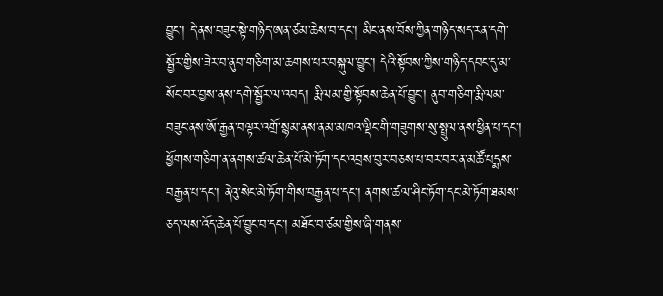བྱུང་། དེ་ནས་བཟུང་སྟེ་གཉིད་ཨན་ཙམ་ཆེས་བ་དང་། མིང་ནས་བོས་ཀྱིན་གཉིད་སད་རན་དགེ་སྦྱོར་གྱིས་ཟེར་བ་ནུབ་གཅིག་མ་ཆགས་པར་བསྐུལ་བྱུང་། དེའི་སྟོབས་ཀྱིས་གཉིད་དབང་དུ་མ་སོང་བར་བྱས་ནས་དགེ་སྦྱོར་ལ་འབད། རྨི་ལམ་གྱི་སྟོབས་ཆེན་པོ་བྱུང་། ནུབ་གཅིག་རྨི་ལམ་བཟུང་ནས་ཨོ་རྒྱན་བལྟར་འགྲོ་སྙམ་ནས་ནམ་མཁའ་ལྡིང་གི་གཟུགས་སུ་སྤྲུལ་ནས་ཕྱིན་པ་དང་། ཕྱོགས་གཅིག་ན་ནགས་ཚལ་ཆེན་པོ་མེ་ཏོག་དང་འབྲས་བུར་བཅས་པ་བར་བར་ན་མཚོ་པདྨས་བརྒྱན་པ་དང་། ནེའུ་སེང་མེ་ཏོག་གིས་བརྒྱན་པ་དང་། ནགས་ཚལ་ཤིང་ཏོག་དང་མེ་ཏོག་ཐམས་ཅད་ལས་འོད་ཆེན་པོ་བྱུང་བ་དང་། མཐོང་བ་ཙམ་གྱིས་ཞི་གནས་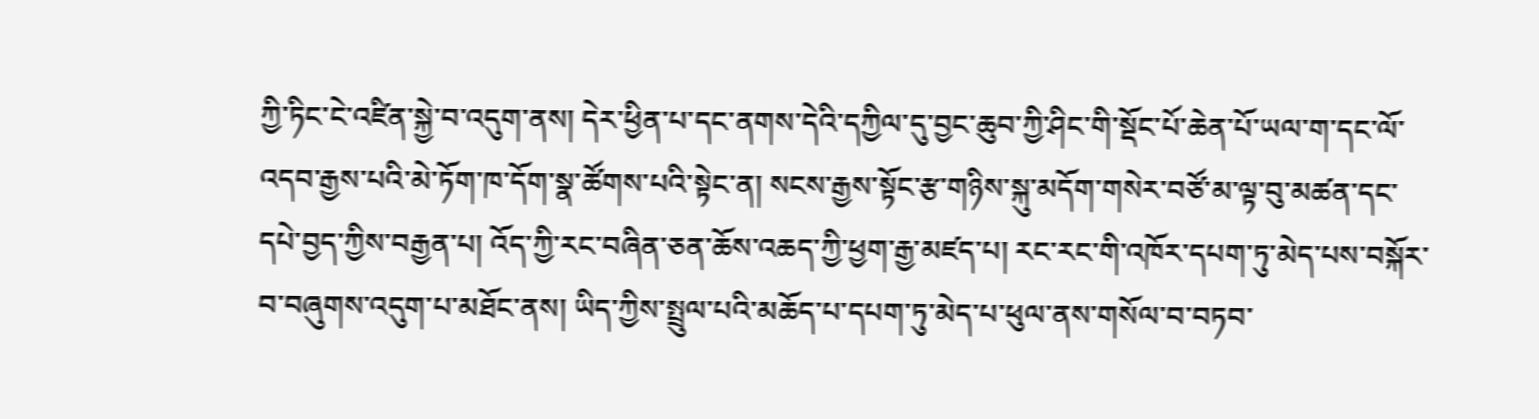ཀྱི་ཏིང་ངེ་འཛིན་སྐྱེ་བ་འདུག་ནས། དེར་ཕྱིན་པ་དང་ནགས་དེའི་དཀྱིལ་དུ་བྱང་ཆུབ་ཀྱི་ཤིང་གི་སྡོང་པོ་ཆེན་པོ་ཡལ་ག་དང་ལོ་འདབ་རྒྱས་པའི་མེ་ཏོག་ཁ་དོག་སྣ་ཚོགས་པའི་སྟེང་ན། སངས་རྒྱས་སྟོང་རྩ་གཉིས་སྐུ་མདོག་གསེར་བཙོ་མ་ལྟ་བུ་མཚན་དང་དཔེ་བྱད་ཀྱིས་བརྒྱན་པ། འོད་ཀྱི་རང་བཞིན་ཅན་ཆོས་འཆད་ཀྱི་ཕྱག་རྒྱ་མཛད་པ། རང་རང་གི་འཁོར་དཔག་ཏུ་མེད་པས་བསྐོར་བ་བཞུགས་འདུག་པ་མཐོང་ནས། ཡིད་ཀྱིས་སྤྲུལ་པའི་མཆོད་པ་དཔག་ཏུ་མེད་པ་ཕུལ་ནས་གསོལ་བ་བཏབ་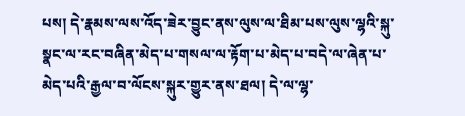པས། དེ་རྣམས་ལས་འོད་ཟེར་བྱུང་ནས་ལུས་ལ་ཐིམ་པས་ལུས་ལྷའི་སྐུ་སྣང་ལ་རང་བཞིན་མེད་པ་གསལ་ལ་རྟོག་པ་མེད་པ་བདེ་ལ་ཞེན་པ་མེད་པའི་རྒྱལ་བ་ལོངས་སྐུར་གྱུར་ནས་ཐལ། དེ་ལ་ལྷ་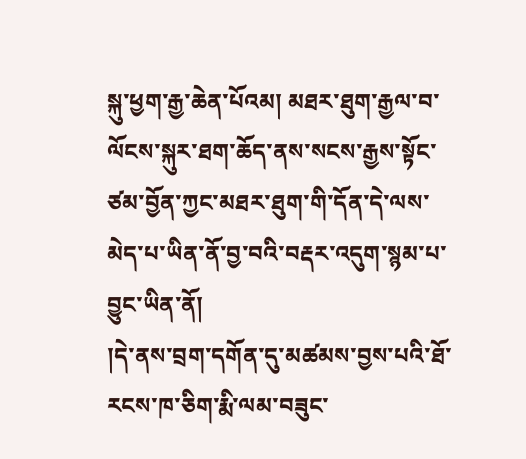སྐུ་ཕྱག་རྒྱ་ཆེན་པོའམ། མཐར་ཐུག་རྒྱལ་བ་ལོངས་སྐུར་ཐག་ཆོད་ནས་སངས་རྒྱས་སྟོང་ཙམ་བྱོན་ཀྱང་མཐར་ཐུག་གི་དོན་དེ་ལས་མེད་པ་ཡིན་ནོ་བྱ་བའི་བརྡར་འདུག་སྙམ་པ་བྱུང་ཡིན་ནོ།
།དེ་ནས་བྲག་དགོན་དུ་མཚམས་བྱས་པའི་ཐོ་རངས་ཁ་ཅིག་རྨི་ལམ་བཟུང་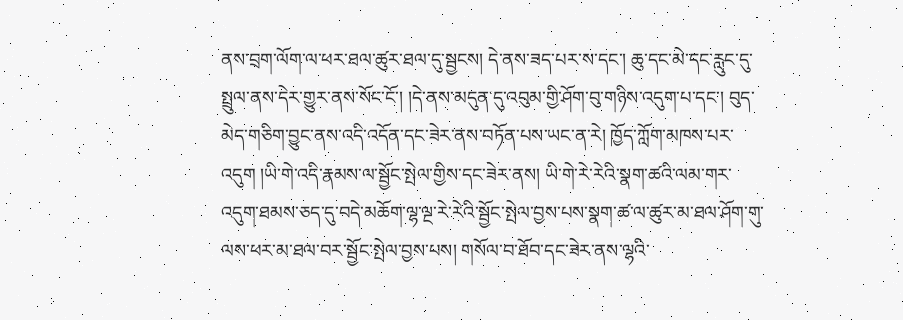ནས་བྲག་ལོག་ལ་ཕར་ཐལ་ཚུར་ཐལ་དུ་སྦྱངས། དེ་ནས་ཟད་པར་ས་དང་། ཆུ་དང་མེ་དང་རླུང་དུ་སྤྲུལ་ནས་དེར་གྱུར་ནས་སོང་ངོ་། །དེ་ནས་མདུན་དུ་འབུམ་གྱི་ཤོག་བུ་གཉིས་འདུག་པ་དང་། བུད་མེད་གཅིག་བྱུང་ནས་འདི་འདོན་དང་ཟེར་ནས་བཏོན་པས་ཡང་ན་རེ། ཁྱོད་ཀློག་མཁས་པར་འདུག །ཡི་གེ་འདི་རྣམས་ལ་སྦྱོང་སྤེལ་གྱིས་དང་ཟེར་ནས། ཡི་གེ་རེ་རེའི་སྣག་ཚའི་ལམ་གར་འདུག་ཐམས་ཅད་དུ་བདེ་མཆོག་ལྷ་ལྔ་རེ་རེའི་སྦྱོང་སྤེལ་བྱས་པས་སྣག་ཚ་ལ་ཚུར་མ་ཐལ་ཤོག་གུ་ལས་ཕར་མ་ཐལ་བར་སྦྱོང་སྤེལ་བྱས་པས། གསོལ་བ་ཐོབ་དང་ཟེར་ནས་ལྷའི་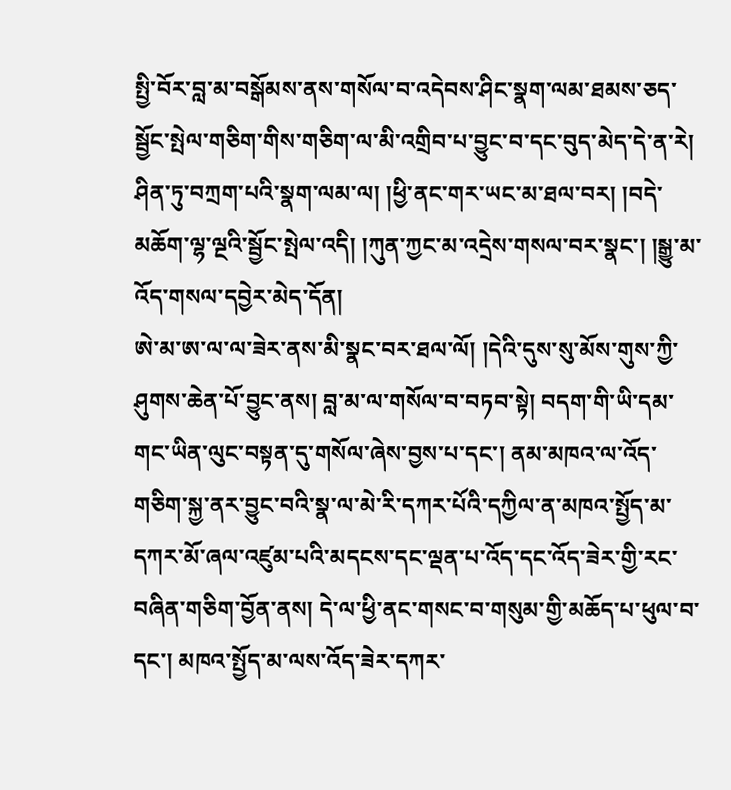སྤྱི་བོར་བླ་མ་བསྒོམས་ནས་གསོལ་བ་འདེབས་ཤིང་སྣག་ལམ་ཐམས་ཅད་སྦྱོང་སྤེལ་གཅིག་གིས་གཅིག་ལ་མི་འགྲིབ་པ་བྱུང་བ་དང་བུད་མེད་དེ་ན་རེ།
ཤིན་ཏུ་བཀྲག་པའི་སྣག་ལམ་ལ། །ཕྱི་ནང་གར་ཡང་མ་ཐལ་བར། །བདེ་མཆོག་ལྷ་ལྔའི་སྦྱོང་སྤེལ་འདི། །ཀུན་ཀྱང་མ་འདྲེས་གསལ་བར་སྣང་། །སྒྱུ་མ་འོད་གསལ་དབྱེར་མེད་དོན།
ཨེ་མ་ཨ་ལ་ལ་ཟེར་ནས་མི་སྣང་བར་ཐལ་ལོ། །དེའི་དུས་སུ་མོས་གུས་ཀྱི་ཤུགས་ཆེན་པོ་བྱུང་ནས། བླ་མ་ལ་གསོལ་བ་བཏབ་སྟེ། བདག་གི་ཡི་དམ་གང་ཡིན་ལུང་བསྟན་དུ་གསོལ་ཞེས་བྱས་པ་དང་། ནམ་མཁའ་ལ་འོད་གཅིག་སྐྱ་ནར་བྱུང་བའི་སྣ་ལ་མེ་རི་དཀར་པོའི་དཀྱིལ་ན་མཁའ་སྤྱོད་མ་དཀར་མོ་ཞལ་འཛུམ་པའི་མདངས་དང་ལྡན་པ་འོད་དང་འོད་ཟེར་གྱི་རང་བཞིན་གཅིག་བྱོན་ནས། དེ་ལ་ཕྱི་ནང་གསང་བ་གསུམ་གྱི་མཆོད་པ་ཕུལ་བ་དང་། མཁའ་སྤྱོད་མ་ལས་འོད་ཟེར་དཀར་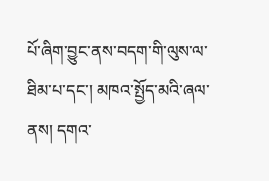པོ་ཞིག་བྱུང་ནས་བདག་གི་ལུས་ལ་ཐིམ་པ་དང་། མཁའ་སྤྱོད་མའི་ཞལ་ནས། དགའ་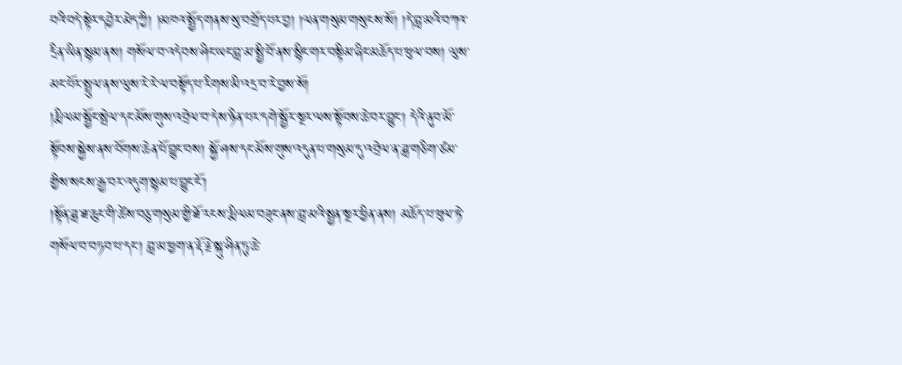བའི་བདེ་སྟེར་དབྱེར་མེད་ཀྱི། །མཁའ་སྤྱོད་གནས་སུ་བགྲོད་པར་བྱ། །ལན་གསུམ་གསུངས་སོ། །དེ་བླ་མའི་བཀའ་དྲིན་ཡིན་སྙམ་ནས། གསོལ་བ་འདེབས་ཤིང་ཡང་བླ་མ་སྤྱི་བོ་ནས་སྙིང་གར་བསྟིམ་ཞིང་མཆོད་པ་ཕུལ་བས། ལུས་མང་པོར་སྤྲུལ་ནས་ལུས་རེ་རེ་ལ་བསྟོད་པ་རིགས་མི་འདྲ་བ་རེ་བྱས་སོ།
།རྨི་ལམ་སྦྱོང་སྤེལ་དང་མོས་གུས་འབྲེལ་བ་དེས་ཉིན་པར་དགེ་སྦྱོར་སྔར་ལས་སྟོབས་ཆེ་བར་བྱུང་། དེའི་ནུབ་མོ་སྟོབས་སྐྱེས་ནས་བོགས་ཆེན་པོ་བྱུང་བས། སྐྱོ་ཤས་དང་མོས་གུས་འདུན་པ་གསུམ་དུ་འབྲེལ་ན་ཟླ་གཅིག་ཙམ་གྱིས་སངས་རྒྱ་བར་འདུག་སྙམ་པ་བྱུང་ངོ་།
།སྟོན་ཟླ་ཐ་ཆུང་གི་ཚེས་བཅུ་གསུམ་གྱི་ཐོ་རངས་རྨི་ལམ་བཟུང་ནས་བླ་མའི་སྤྱན་སྔར་ཕྱིན་ནས། མཆོད་པ་ཕུལ་ཏེ་གསོལ་བ་བཏབ་པ་དང་། བླ་མ་ཕྱག་ན་རྡོ་རྗེ་སྐུ་ཤིན་ཏུ་ཆེ་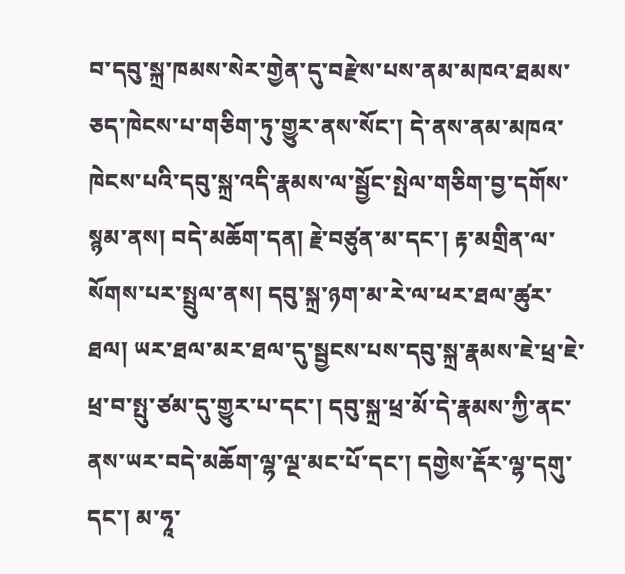བ་དབུ་སྐྲ་ཁམས་སེར་གྱེན་དུ་བརྫེས་པས་ནམ་མཁའ་ཐམས་ཅད་ཁེངས་པ་གཅིག་ཏུ་གྱུར་ནས་སོང་། དེ་ནས་ནམ་མཁའ་ཁེངས་པའི་དབུ་སྐྲ་འདི་རྣམས་ལ་སྦྱོང་སྤེལ་གཅིག་བྱ་དགོས་སྙམ་ནས། བདེ་མཆོག་དན། རྗེ་བཙུན་མ་དང་། རྟ་མགྲིན་ལ་སོགས་པར་སྤྲུལ་ནས། དབུ་སྐྲ་ཉག་མ་རེ་ལ་ཕར་ཐལ་ཚུར་ཐལ། ཡར་ཐལ་མར་ཐལ་དུ་སྦྱངས་པས་དབུ་སྐྲ་རྣམས་ཇེ་ཕྲ་ཇེ་ཕྲ་བ་སྤུ་ཙམ་དུ་གྱུར་པ་དང་། དབུ་སྐྲ་ཕྲ་མོ་དེ་རྣམས་ཀྱི་ནང་ནས་ཡར་བདེ་མཆོག་ལྷ་ལྔ་མང་པོ་དང་། དགྱེས་རྡོར་ལྷ་དགུ་དང་། མ་ཧཱ་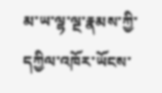མ་ཡ་ལྷ་ལྔ་རྣམས་ཀྱི་དཀྱིལ་འཁོར་ཡོངས་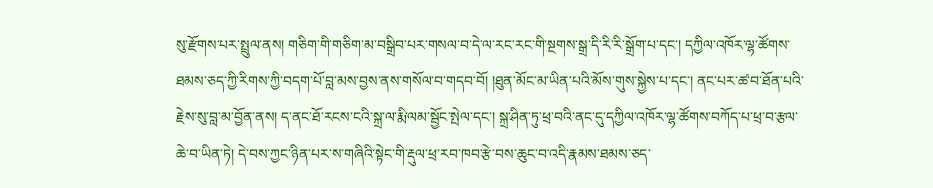སུ་རྫོགས་པར་སྤྲུལ་ནས། གཅིག་གི་གཅིག་མ་བསྒྲིབ་པར་གསལ་བ་དེ་ལ་རང་རང་གི་སྔགས་སྒྲ་དི་རི་རི་སྒྲོག་པ་དང་། དཀྱིལ་འཁོར་ལྷ་ཚོགས་ཐམས་ཅད་ཀྱི་རིགས་ཀྱི་བདག་པོ་བླ་མས་བྱས་ནས་གསོལ་བ་གདབ་བོ། །ཐུན་མོང་མ་ཡིན་པའི་མོས་གུས་སྐྱེས་པ་དང་། ནང་པར་ཚ་བ་ཐོན་པའི་རྗེས་སུ་བླ་མ་བྱོན་ནས། ད་ནང་ཐོ་རངས་ངའི་སྐྲ་ལ་རྨི་ལམ་སྦྱོང་སྤེལ་དང་། སྐྲ་ཤིན་ཏུ་ཕྲ་བའི་ནང་དུ་དཀྱིལ་འཁོར་ལྷ་ཚོགས་བཀོད་པ་ཕྲ་བ་རྩལ་ཆེ་བ་ཡིན་ཏེ། དེ་བས་ཀྱང་ཉིན་པར་ས་གཞིའི་སྟེང་གི་རྡུལ་ཕྲ་རབ་ཁབ་རྩེ་བས་ཆུང་བ་འདི་རྣམས་ཐམས་ཅད་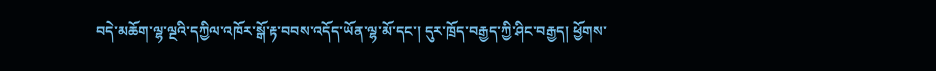བདེ་མཆོག་ལྷ་ལྔའི་དཀྱིལ་འཁོར་སྒོ་རྟ་བབས་འདོད་ཡོན་ལྷ་མོ་དང་། དུར་ཁྲོད་བརྒྱད་ཀྱི་ཤིང་བརྒྱད། ཕྱོགས་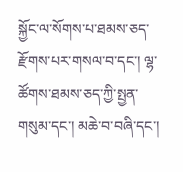སྐྱོང་ལ་སོགས་པ་ཐམས་ཅད་རྫོགས་པར་གསལ་བ་དང་། ལྷ་ཚོགས་ཐམས་ཅད་ཀྱི་སྤྱན་གསུམ་དང་། མཆེ་བ་བཞི་དང་།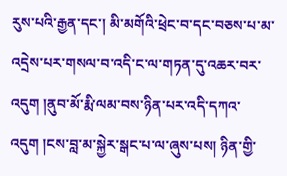རུས་པའི་རྒྱན་དང་། མི་མགོའི་ཕྲེང་བ་དང་བཅས་པ་མ་འདྲེས་པར་གསལ་བ་འདི་ང་ལ་གཏན་དུ་འཆར་བར་འདུག །ནུབ་མོ་རྨི་ལམ་བས་ཉིན་པར་འདི་དཀའ་འདུག །ངས་བླ་མ་སྐྱེར་སྒང་པ་ལ་ཞུས་པས། ཉིན་གྱི་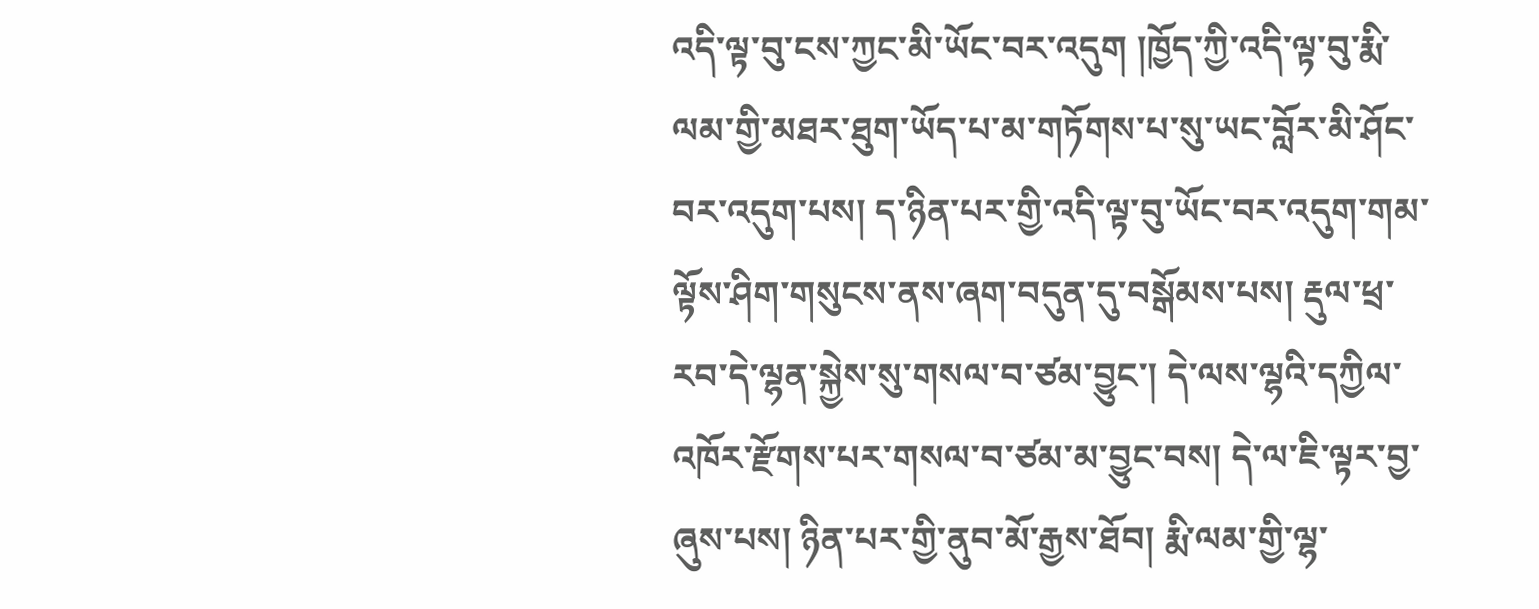འདི་ལྟ་བུ་ངས་ཀྱང་མི་ཡོང་བར་འདུག །ཁྱོད་ཀྱི་འདི་ལྟ་བུ་རྨི་ལམ་གྱི་མཐར་ཐུག་ཡོད་པ་མ་གཏོགས་པ་སུ་ཡང་བློར་མི་ཤོང་བར་འདུག་པས། ད་ཉིན་པར་གྱི་འདི་ལྟ་བུ་ཡོང་བར་འདུག་གམ་ལྟོས་ཤིག་གསུངས་ནས་ཞག་བདུན་དུ་བསྒོམས་པས། རྡུལ་ཕྲ་རབ་དེ་ལྷན་སྐྱེས་སུ་གསལ་བ་ཙམ་བྱུང་། དེ་ལས་ལྷའི་དཀྱིལ་འཁོར་རྫོགས་པར་གསལ་བ་ཙམ་མ་བྱུང་བས། དེ་ལ་ཇི་ལྟར་བྱ་ཞུས་པས། ཉིན་པར་གྱི་ནུབ་མོ་རྒྱས་ཐོབ། རྨི་ལམ་གྱི་ལྷ་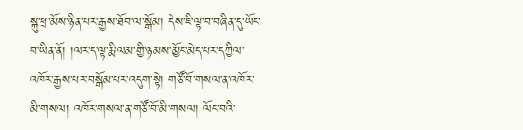སྐུ་ཕྲ་མོས་ཉིན་པར་རྒྱས་ཐོབ་ལ་སྒོམ། དེས་ཇི་ལྟ་བ་བཞིན་དུ་ཡོང་བ་ཡིན་ནོ། །ལར་ད་ལྟ་རྨི་ལམ་གྱི་ཉམས་མྱོང་མེད་པར་དཀྱིལ་འཁོར་རྒྱས་པར་བསྒོམ་པར་འདུག་སྟེ། གཙོ་བོ་གསལ་ན་འཁོར་མི་གསལ། འཁོར་གསལ་ན་གཙོ་བོ་མི་གསལ། ལོང་བའི་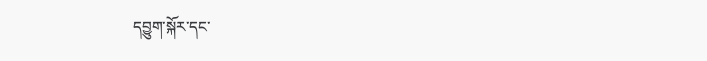དབྱུག་སྐོར་དང་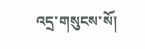འདྲ་གསུངས་སོ།